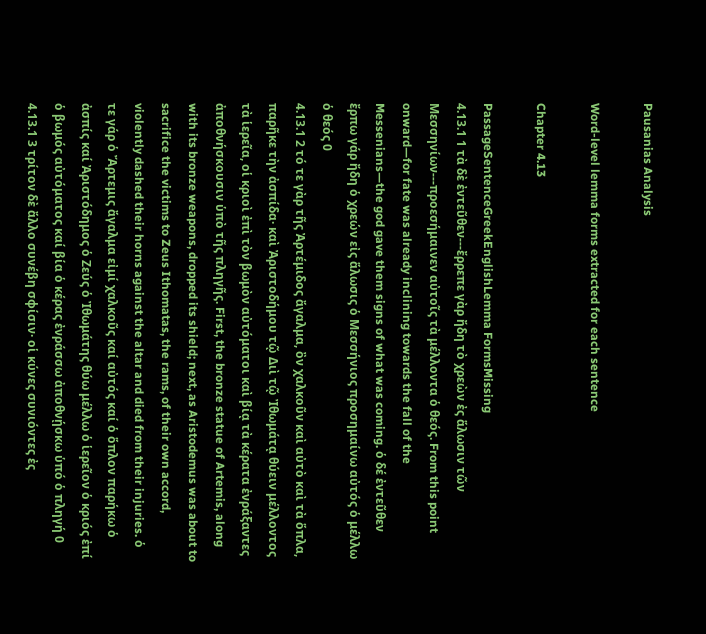Pausanias Analysis

Word-level lemma forms extracted for each sentence

Chapter 4.13

PassageSentenceGreekEnglishLemma FormsMissing
4.13.1 1 τὰ δὲ ἐντεῦθεν---ἔρρεπε γὰρ ἤδη τὸ χρεὼν ἐς ἅλωσιν τῶν Μεσσηνίων---προεσήμαινεν αὐτοῖς τὰ μέλλοντα ὁ θεός. From this point onward—for fate was already inclining towards the fall of the Messenians—the god gave them signs of what was coming. ὁ δέ ἐντεῦθεν ἔρπω γάρ ἤδη ὁ χρεών εἰς ἅλωσις ὁ Μεσσήνιος προσημαίνω αὐτός ὁ μέλλω ὁ θεός 0
4.13.1 2 τό τε γὰρ τῆς Ἀρτέμιδος ἄγαλμα, ὂν χαλκοῦν καὶ αὐτὸ καὶ τὰ ὅπλα, παρῆκε τὴν ἀσπίδα· καὶ Ἀριστοδήμου τῷ Διὶ τῷ Ἰθωμάτᾳ θύειν μέλλοντος τὰ ἱερεῖα, οἱ κριοὶ ἐπὶ τὸν βωμὸν αὐτόματοι καὶ βίᾳ τὰ κέρατα ἐνράξαντες ἀποθνήσκουσιν ὑπὸ τῆς πληγῆς. First, the bronze statue of Artemis, along with its bronze weapons, dropped its shield; next, as Aristodemus was about to sacrifice the victims to Zeus Ithomatas, the rams, of their own accord, violently dashed their horns against the altar and died from their injuries. ὁ τε γάρ ὁ Ἄρτεμις ἄγαλμα εἰμί χαλκοῦς καί αὐτός καί ὁ ὅπλον παρήκω ὁ ἀσπίς καί Ἀριστόδημος ὁ Ζεύς ὁ Ἰθωμάτης θύω μέλλω ὁ ἱερεῖον ὁ κριός ἐπί ὁ βωμός αὐτόματος καί βία ὁ κέρας ἐνράσσω ἀποθνῄσκω ὑπό ὁ πληγή 0
4.13.1 3 τρίτον δὲ ἄλλο συνέβη σφίσιν· οἱ κύνες συνιόντες ἐς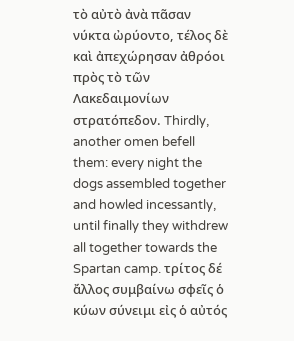τὸ αὐτὸ ἀνὰ πᾶσαν νύκτα ὠρύοντο, τέλος δὲ καὶ ἀπεχώρησαν ἀθρόοι πρὸς τὸ τῶν Λακεδαιμονίων στρατόπεδον. Thirdly, another omen befell them: every night the dogs assembled together and howled incessantly, until finally they withdrew all together towards the Spartan camp. τρίτος δέ ἄλλος συμβαίνω σφεῖς ὁ κύων σύνειμι εἰς ὁ αὐτός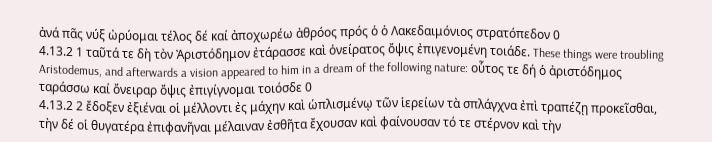ἀνά πᾶς νύξ ὠρύομαι τέλος δέ καί ἀποχωρέω ἀθρόος πρός ὁ ὁ Λακεδαιμόνιος στρατόπεδον 0
4.13.2 1 ταῦτά τε δὴ τὸν Ἀριστόδημον ἐτάρασσε καὶ ὀνείρατος ὄψις ἐπιγενομένη τοιάδε. These things were troubling Aristodemus, and afterwards a vision appeared to him in a dream of the following nature: οὗτος τε δή ὁ ἀριστόδημος ταράσσω καί ὄνειραρ ὄψις ἐπιγίγνομαι τοιόσδε 0
4.13.2 2 ἔδοξεν ἐξιέναι οἱ μέλλοντι ἐς μάχην καὶ ὡπλισμένῳ τῶν ἱερείων τὰ σπλάγχνα ἐπὶ τραπέζῃ προκεῖσθαι, τὴν δέ οἱ θυγατέρα ἐπιφανῆναι μέλαιναν ἐσθῆτα ἔχουσαν καὶ φαίνουσαν τό τε στέρνον καὶ τὴν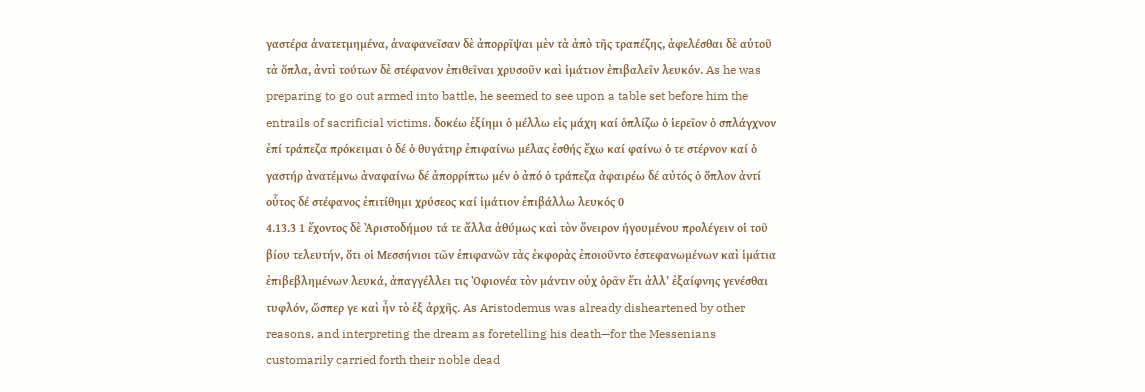γαστέρα ἀνατετμημένα, ἀναφανεῖσαν δὲ ἀπορρῖψαι μὲν τὰ ἀπὸ τῆς τραπέζης, ἀφελέσθαι δὲ αὐτοῦ τὰ ὅπλα, ἀντὶ τούτων δὲ στέφανον ἐπιθεῖναι χρυσοῦν καὶ ἱμάτιον ἐπιβαλεῖν λευκόν. As he was preparing to go out armed into battle, he seemed to see upon a table set before him the entrails of sacrificial victims. δοκέω ἐξίημι ὁ μέλλω εἰς μάχη καί ὁπλίζω ὁ ἱερεῖον ὁ σπλάγχνον ἐπί τράπεζα πρόκειμαι ὁ δέ ὁ θυγάτηρ ἐπιφαίνω μέλας ἐσθής ἔχω καί φαίνω ὁ τε στέρνον καί ὁ γαστήρ ἀνατέμνω ἀναφαίνω δέ ἀπορρίπτω μέν ὁ ἀπό ὁ τράπεζα ἀφαιρέω δέ αὐτός ὁ ὅπλον ἀντί οὗτος δέ στέφανος ἐπιτίθημι χρύσεος καί ἱμάτιον ἐπιβάλλω λευκός 0
4.13.3 1 ἔχοντος δὲ Ἀριστοδήμου τά τε ἄλλα ἀθύμως καὶ τὸν ὄνειρον ἡγουμένου προλέγειν οἱ τοῦ βίου τελευτήν, ὅτι οἱ Μεσσήνιοι τῶν ἐπιφανῶν τὰς ἐκφορὰς ἐποιοῦντο ἐστεφανωμένων καὶ ἱμάτια ἐπιβεβλημένων λευκά, ἀπαγγέλλει τις Ὀφιονέα τὸν μάντιν οὐχ ὁρᾶν ἔτι ἀλλʼ ἐξαίφνης γενέσθαι τυφλόν, ὥσπερ γε καὶ ἦν τὸ ἐξ ἀρχῆς. As Aristodemus was already disheartened by other reasons, and interpreting the dream as foretelling his death—for the Messenians customarily carried forth their noble dead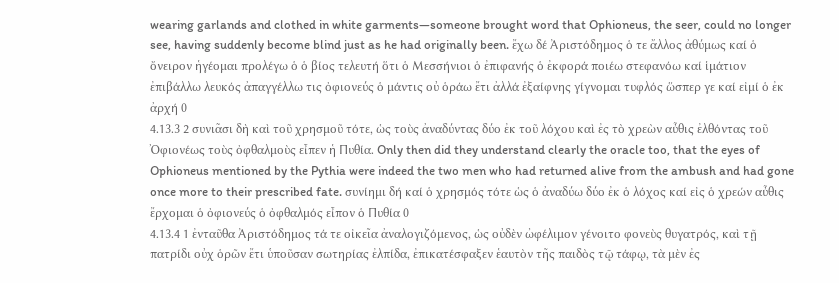wearing garlands and clothed in white garments—someone brought word that Ophioneus, the seer, could no longer see, having suddenly become blind just as he had originally been. ἔχω δέ Ἀριστόδημος ὁ τε ἄλλος ἀθύμως καί ὁ ὄνειρον ἡγέομαι προλέγω ὁ ὁ βίος τελευτή ὅτι ὁ Μεσσήνιοι ὁ ἐπιφανής ὁ ἐκφορά ποιέω στεφανόω καί ἱμάτιον ἐπιβάλλω λευκός ἀπαγγέλλω τις ὀφιονεύς ὁ μάντις οὐ ὁράω ἔτι ἀλλά ἐξαίφνης γίγνομαι τυφλός ὥσπερ γε καί εἰμί ὁ ἐκ ἀρχή 0
4.13.3 2 συνιᾶσι δὴ καὶ τοῦ χρησμοῦ τότε, ὡς τοὺς ἀναδύντας δύο ἐκ τοῦ λόχου καὶ ἐς τὸ χρεὼν αὖθις ἐλθόντας τοῦ Ὀφιονέως τοὺς ὀφθαλμοὺς εἶπεν ἡ Πυθία. Only then did they understand clearly the oracle too, that the eyes of Ophioneus mentioned by the Pythia were indeed the two men who had returned alive from the ambush and had gone once more to their prescribed fate. συνίημι δή καί ὁ χρησμός τότε ὡς ὁ ἀναδύω δύο ἐκ ὁ λόχος καί εἰς ὁ χρεών αὖθις ἔρχομαι ὁ ὀφιονεύς ὁ ὀφθαλμός εἶπον ὁ Πυθία 0
4.13.4 1 ἐνταῦθα Ἀριστόδημος τά τε οἰκεῖα ἀναλογιζόμενος, ὡς οὐδὲν ὠφέλιμον γένοιτο φονεὺς θυγατρός, καὶ τῇ πατρίδι οὐχ ὁρῶν ἔτι ὑποῦσαν σωτηρίας ἐλπίδα, ἐπικατέσφαξεν ἑαυτὸν τῆς παιδὸς τῷ τάφῳ, τὰ μὲν ἐς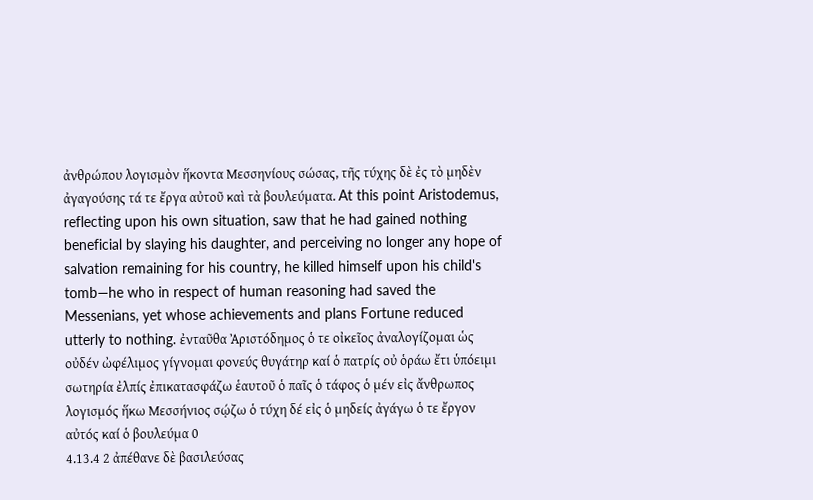ἀνθρώπου λογισμὸν ἥκοντα Μεσσηνίους σώσας, τῆς τύχης δὲ ἐς τὸ μηδὲν ἀγαγούσης τά τε ἔργα αὐτοῦ καὶ τὰ βουλεύματα. At this point Aristodemus, reflecting upon his own situation, saw that he had gained nothing beneficial by slaying his daughter, and perceiving no longer any hope of salvation remaining for his country, he killed himself upon his child's tomb—he who in respect of human reasoning had saved the Messenians, yet whose achievements and plans Fortune reduced utterly to nothing. ἐνταῦθα Ἀριστόδημος ὁ τε οἰκεῖος ἀναλογίζομαι ὡς οὐδέν ὠφέλιμος γίγνομαι φονεύς θυγάτηρ καί ὁ πατρίς οὐ ὁράω ἔτι ὑπόειμι σωτηρία ἐλπίς ἐπικατασφάζω ἑαυτοῦ ὁ παῖς ὁ τάφος ὁ μέν εἰς ἄνθρωπος λογισμός ἥκω Μεσσήνιος σῴζω ὁ τύχη δέ εἰς ὁ μηδείς ἀγάγω ὁ τε ἔργον αὐτός καί ὁ βουλεύμα 0
4.13.4 2 ἀπέθανε δὲ βασιλεύσας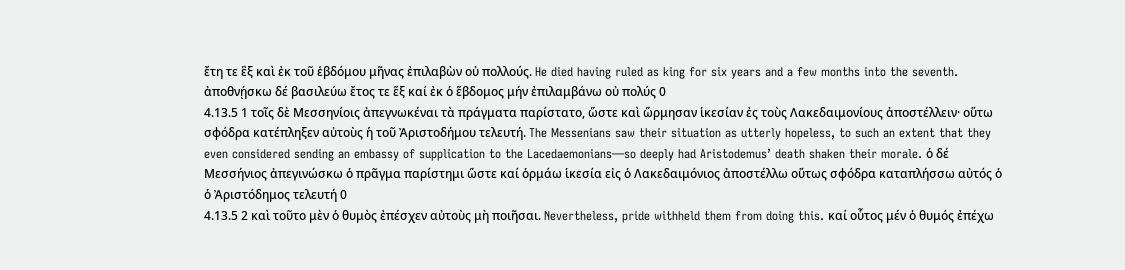ἔτη τε ἓξ καὶ ἐκ τοῦ ἑβδόμου μῆνας ἐπιλαβὼν οὐ πολλούς. He died having ruled as king for six years and a few months into the seventh. ἀποθνῄσκω δέ βασιλεύω ἔτος τε ἕξ καί ἐκ ὁ ἕβδομος μήν ἐπιλαμβάνω οὐ πολύς 0
4.13.5 1 τοῖς δὲ Μεσσηνίοις ἀπεγνωκέναι τὰ πράγματα παρίστατο, ὥστε καὶ ὥρμησαν ἱκεσίαν ἐς τοὺς Λακεδαιμονίους ἀποστέλλειν· οὕτω σφόδρα κατέπληξεν αὐτοὺς ἡ τοῦ Ἀριστοδήμου τελευτή. The Messenians saw their situation as utterly hopeless, to such an extent that they even considered sending an embassy of supplication to the Lacedaemonians—so deeply had Aristodemus’ death shaken their morale. ὁ δέ Μεσσήνιος ἀπεγινώσκω ὁ πρᾶγμα παρίστημι ὥστε καί ὁρμάω ἱκεσία εἰς ὁ Λακεδαιμόνιος ἀποστέλλω οὕτως σφόδρα καταπλήσσω αὐτός ὁ ὁ Ἀριστόδημος τελευτή 0
4.13.5 2 καὶ τοῦτο μὲν ὁ θυμὸς ἐπέσχεν αὐτοὺς μὴ ποιῆσαι. Nevertheless, pride withheld them from doing this. καί οὗτος μέν ὁ θυμός ἐπέχω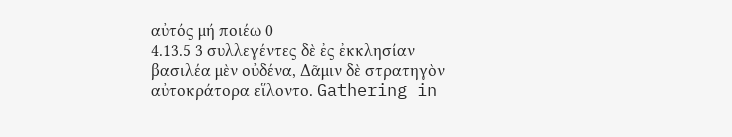αὐτός μή ποιέω 0
4.13.5 3 συλλεγέντες δὲ ἐς ἐκκλησίαν βασιλέα μὲν οὐδένα, Δᾶμιν δὲ στρατηγὸν αὐτοκράτορα εἵλοντο. Gathering in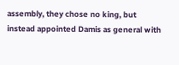assembly, they chose no king, but instead appointed Damis as general with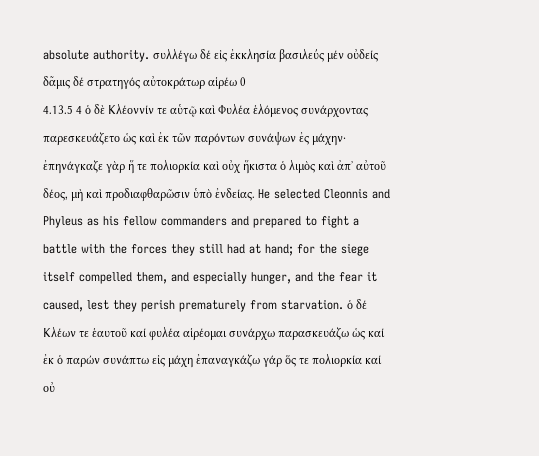absolute authority. συλλέγω δέ εἰς ἐκκλησία βασιλεύς μέν οὐδείς δᾶμις δέ στρατηγός αὐτοκράτωρ αἱρέω 0
4.13.5 4 ὁ δὲ Κλέοννίν τε αὑτῷ καὶ Φυλέα ἑλόμενος συνάρχοντας παρεσκευάζετο ὡς καὶ ἐκ τῶν παρόντων συνάψων ἐς μάχην· ἐπηνάγκαζε γὰρ ἥ τε πολιορκία καὶ οὐχ ἥκιστα ὁ λιμὸς καὶ ἀπʼ αὐτοῦ δέος, μὴ καὶ προδιαφθαρῶσιν ὑπὸ ἐνδείας. He selected Cleonnis and Phyleus as his fellow commanders and prepared to fight a battle with the forces they still had at hand; for the siege itself compelled them, and especially hunger, and the fear it caused, lest they perish prematurely from starvation. ὁ δέ Κλέων τε ἑαυτοῦ καί φυλέα αἱρέομαι συνάρχω παρασκευάζω ὡς καί ἐκ ὁ παρών συνάπτω εἰς μάχη ἐπαναγκάζω γάρ ὅς τε πολιορκία καί οὐ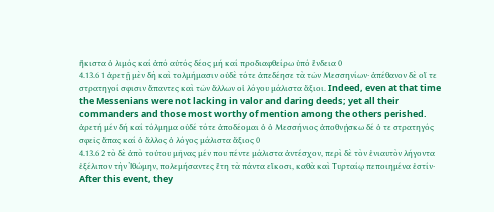ἥκιστα ὁ λιμός καί ἀπό αὐτός δέος μή καί προδιαφθείρω ὑπό ἔνδεια 0
4.13.6 1 ἀρετῇ μὲν δὴ καὶ τολμήμασιν οὐδὲ τότε ἀπεδέησε τὰ τῶν Μεσσηνίων· ἀπέθανον δὲ οἵ τε στρατηγοί σφισιν ἅπαντες καὶ τῶν ἄλλων οἱ λόγου μάλιστα ἄξιοι. Indeed, even at that time the Messenians were not lacking in valor and daring deeds; yet all their commanders and those most worthy of mention among the others perished. ἀρετή μέν δή καί τόλμημα οὐδέ τότε ἀποδέομαι ὁ ὁ Μεσσήνιος ἀποθνῄσκω δέ ὁ τε στρατηγός σφεῖς ἅπας καί ὁ ἄλλος ὁ λόγος μάλιστα ἄξιος 0
4.13.6 2 τὸ δὲ ἀπὸ τούτου μῆνας μέν που πέντε μάλιστα ἀντέσχον, περὶ δὲ τὸν ἐνιαυτὸν λήγοντα ἐξέλιπον τὴν Ἰθώμην, πολεμήσαντες ἔτη τὰ πάντα εἴκοσι, καθὰ καὶ Τυρταίῳ πεποιημένα ἐστίν· After this event, they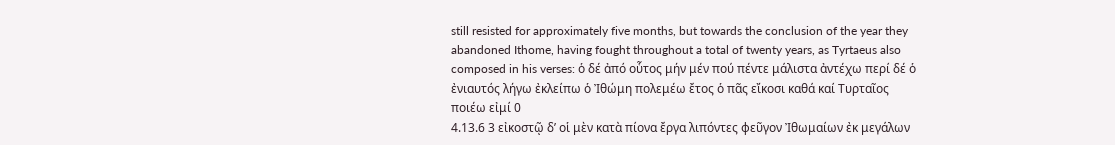still resisted for approximately five months, but towards the conclusion of the year they abandoned Ithome, having fought throughout a total of twenty years, as Tyrtaeus also composed in his verses: ὁ δέ ἀπό οὗτος μήν μέν πού πέντε μάλιστα ἀντέχω περί δέ ὁ ἐνιαυτός λήγω ἐκλείπω ὁ Ἰθώμη πολεμέω ἔτος ὁ πᾶς εἴκοσι καθά καί Τυρταῖος ποιέω εἰμί 0
4.13.6 3 εἰκοστῷ δʼ οἱ μὲν κατὰ πίονα ἔργα λιπόντες φεῦγον Ἰθωμαίων ἐκ μεγάλων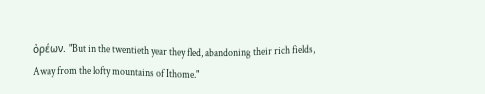ὀρέων. "But in the twentieth year they fled, abandoning their rich fields, Away from the lofty mountains of Ithome."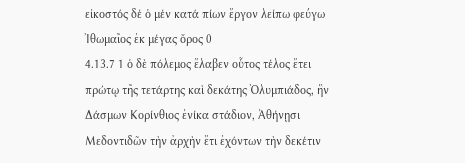εἰκοστός δέ ὁ μέν κατά πίων ἔργον λείπω φεύγω Ἰθωμαῖος ἐκ μέγας ὄρος 0
4.13.7 1 ὁ δὲ πόλεμος ἔλαβεν οὗτος τέλος ἔτει πρώτῳ τῆς τετάρτης καὶ δεκάτης Ὀλυμπιάδος, ἣν Δάσμων Κορίνθιος ἐνίκα στάδιον, Ἀθήνῃσι Μεδοντιδῶν τὴν ἀρχὴν ἔτι ἐχόντων τὴν δεκέτιν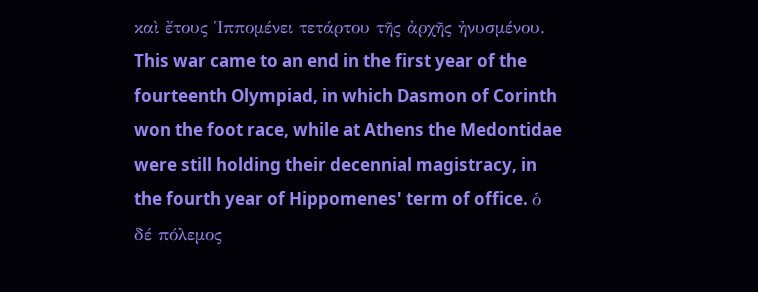καὶ ἔτους Ἱππομένει τετάρτου τῆς ἀρχῆς ἠνυσμένου. This war came to an end in the first year of the fourteenth Olympiad, in which Dasmon of Corinth won the foot race, while at Athens the Medontidae were still holding their decennial magistracy, in the fourth year of Hippomenes' term of office. ὁ δέ πόλεμος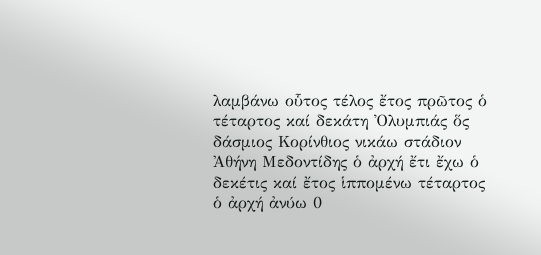λαμβάνω οὗτος τέλος ἔτος πρῶτος ὁ τέταρτος καί δεκάτη Ὀλυμπιάς ὅς δάσμιος Κορίνθιος νικάω στάδιον Ἀθήνη Μεδοντίδης ὁ ἀρχή ἔτι ἔχω ὁ δεκέτις καί ἔτος ἱππομένω τέταρτος ὁ ἀρχή ἀνύω 0